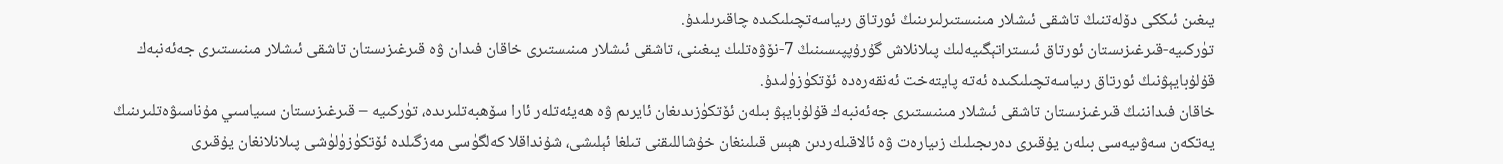يىغىن ئىككى دۆلەتنىڭ تاشقى ئىشلار مىنىستىرلىرىنىڭ ئورتاق رىياسەتچىلىكىدە چاقىرىلىدۇ.
تۈركىيە-قىرغىزىستان ئورتاق ئىستراتېگىيەلىك پىلانلاش گۇرۇپپىسىنىڭ 7-نۆۋەتلىك يىغىنى، تاشقى ئىشلار مىنىستىرى خاقان فىدان ۋە قىرغىزىستان تاشقى ئىشلار مىنىستىرى جەئەنبەك قۇلۇبايېۋنىڭ ئورتاق رىياسەتچىلىكىدە ئەتە پايتەخت ئەنقەرەدە ئۆتكۈزۈلىدۇ.
خاقان فىداننىڭ قىرغىزىستان تاشقى ئىشلار مىنىستىرى جەئەنبەك قۇلۇبايېۋ بىلەن ئۆتكۈزىدىغان ئايرىم ۋە ھەيئەتلەر ئارا سۆھبەتلىرىدە، تۈركىيە – قىرغىزىستان سىياسىي مۇناسىۋەتلىرىنىڭ يەتكەن سەۋىيەسى بىلەن يۇقىرى دەرىجىلىك زىيارەت ۋە ئالاقىلەردىن ھېس قىلىنغان خۇشاللىقنى تىلغا ئېلىشى، شۇنداقلا كەلگۈسى مەزگىلدە ئۆتكۈزۈلۈشى پىلانلانغان يۇقىرى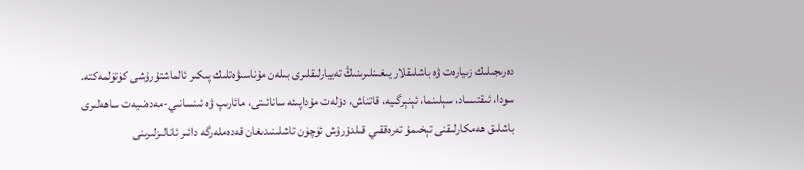دەرىجىلىك زىيارەت ۋە باشلىقلار يىغىنلىرىنىڭ تەييارلىقلىرى بىلەن مۇناسىۋەتلىك پىكىر ئالماشتۇرۇشى كۈتۈلمەكتە.
سودا، ئىقتىساد، سېلىنما، ئېنېرگىيە، قاتناش، دۆلەت مۇداپىئە سانائىتى، مائارىپ ۋە ئىنسانىي-مەدەنىيەت ساھەلىرى باشلىق ھەمكارلىقنى تېخىمۇ تەرەققىي قىلدۇرۇش ئۈچۈن تاشلىنىدىغان قەدەملەرگە دائىر ئانالىزلىرىنى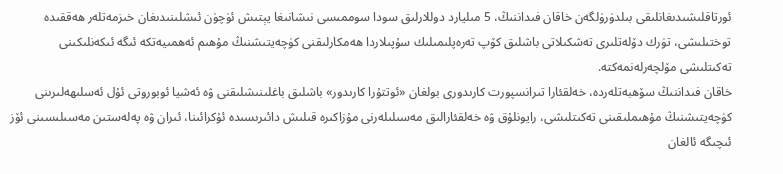ئورتاقلىشىدىغانلىقى بىلدۈرۈلگەن خاقان فىداننىڭ، 5 مىليارد دوللارلىق سودا سوممىسى نىشانىغا يېتىش ئۈچۈن ئىشلىنىدىغان خىزمەتلەر ھەققىدە توختىلىشى، تۈرك دۆلەتلىرى تەشكىلاتى باشلىق كۆپ تەرەپلىمىلىك سۇپىلاردا ھەمكارلىقنى كۈچەيتىشنىڭ مۇھىم ئەھمىيەتكە ئىگە ئىكەنلىكىنى تەكىتلىشى مۆلچەرلەنمەكتە.
خاقان فىداننىڭ سۆھبەتلەردە، خەلقئارا تىرانسپورت كارىدورى بولغان «ئوتتۇرا كارىدور» باشلىق باغلىنىشلىقنى ۋە ئەشيا ئوبوروتى ئۇل ئەسلىھەلىرىنى كۈچەيتىشنىڭ مۇھىملىقىنى تەكىتلىشى، رايونلۇق ۋە خەلقئارالىق مەسىلىلەرنى مۇزاكىرە قىلىش دائىرىسىدە ئۇكرائىنا، ئىران ۋە پەلەستىن مەسىلىسىنى ئۆز ئىچىگە ئالغان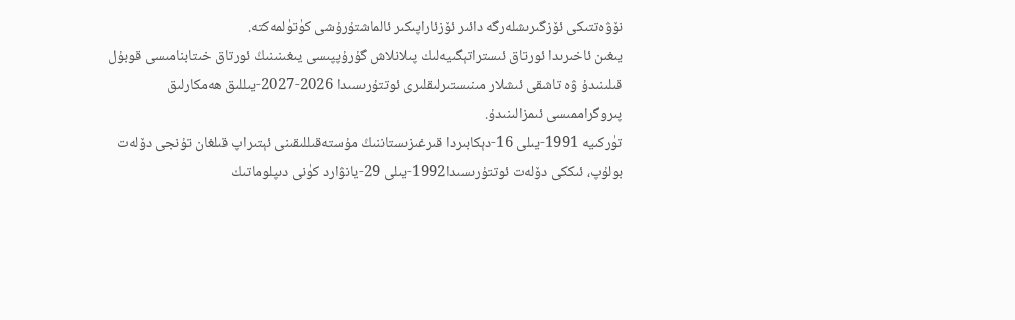نۆۋەتتىكى ئۆزگىرىشلەرگە دائىر ئۆزئاراپىكىر ئالماشتۇرۇشى كۈتۈلمەكتە.
يىغىن ئاخىرىدا ئورتاق ئىستراتېگىيەلىك پىلانلاش گۇرۇپپىسى يىغىنىنىڭ ئورتاق خىتابنامىسى قوبۇل قىلىنىدۇ ۋە تاشقى ئىشلار مىنىستىرلىقلىرى ئوتتۇرىسىدا 2026-2027-يىللىق ھەمكارلىق پىروگراممىسى ئىمزالىنىدۇ.
تۈركىيە 1991-يىلى 16-دېكابىردا قىرغىزىستاننىڭ مۇستەقىللىقىنى ئېتىراپ قىلغان تۇنجى دۆلەت بولۇپ، ئىككى دۆلەت ئوتتۇرىسىدا1992-يىلى 29-يانۋارد كۈنى دىپلوماتىك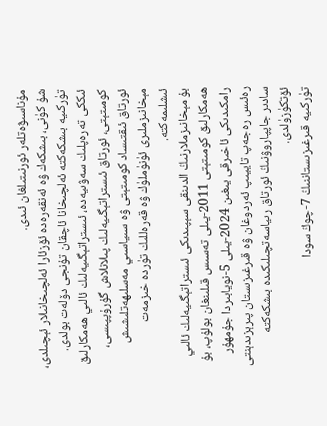مۇناسىۋەتلەر ئورنىتىلغان ئىدى.
شۇ كۈنى، بىشكەك ۋە ئەنقەرەدە ئۆزئارا ئەلچىخانىلار ئېچىلدى، تۈركىيە بىشكەكتە ئەلچىخانا ئاچقان تۇنجى دۆلەت بولدى.
ئىككى تەرەپلىك سەۋىيەدە، ئىستراتېگىيەلىك ئالىي ھەمكارلىق كومىتېتى، ئورتاق ئىستراتېگىيەلىك پىلانلاش گۇرۇپپىسى، ئورتاق ئىقتىساد كومىتېتى ۋە سىياسىي مەسلىھەتلىشىش مېخانىزملىرى ئۈنۈملۈك ۋە قەرەللىك تۈردە خىزمەت ئىشلىمەكتە.
بۇ مېخانىزملارنىڭ الدىنقى سېپىدىكى ئىستراتېگىيەلىك ئالىي ھەمكارلىق كومىتېتى 2011-يىلى تەسىس قىلىنغان بولۇپ، بۇ رامكىدىكى ئاخىرقى يىغىن 2024-يىلى 5-نويابىردا جۇمھۇر رەئىس رەجەپ تاييىپ ئەردوغان ۋە قىرغىزىستان پىرېزىدېنتى سادىر جاپپاروۋنىڭ ئورتاق رىياسەتچىلىكىدە بىشكەكتە ئۆتكۈزۈلدى.
تۈركىيە قىرغىزىستاننىڭ 7-چوڭ سودا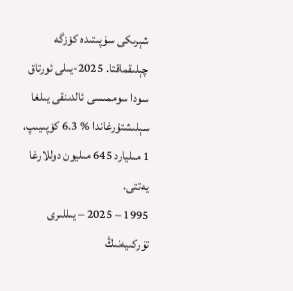شېرىكى سۈپىتىدە كۆزگە چېلىقماقتا. 2025-يىلى ئورتاق سودا سوممىسى ئالدىنقى يىلغا سېلىشتۇرغاندا % 6.3 كۆپىيىپ، 1 مىليارد 645 مىليون دوللارغا يەتتى.
1995 – 2025 – يىللىرى تۈركىيەنىڭ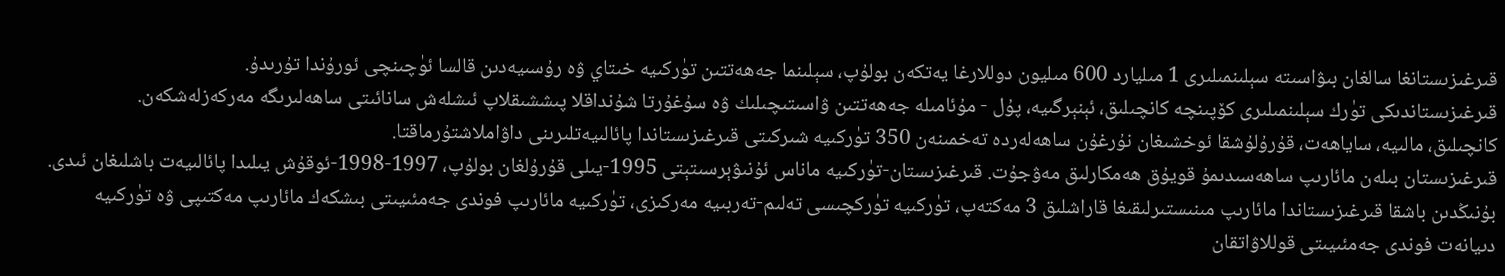قىرغىزىستانغا سالغان بىۋاسىتە سېلىنمىلىرى 1 مىليارد 600 مىليون دوللارغا يەتكەن بولۇپ، سېلىنما جەھەتتىن تۈركىيە خىتاي ۋە رۇسىيەدىن قالسا ئۈچىنچى ئورۇندا تۇرىدۇ.
قىرغىزىستاندىكى تۈرك سېلىنمىلىرى كۆپىنچە كانچىلىق، ئېنېرگىيە، پۇل - مۇئامىلە جەھەتتىن ۋاسىتىچىلىك ۋە سۇغۇرتا شۇنداقلا پىششىقلاپ ئىشلەش سانائىتى ساھەلىرىگە مەركەزلەشكەن.
كانچىلىق، مالىيە، ساياھەت، قۇرۇلۇشقا ئوخشىغان نۇرغۇن ساھەلەردە تەخمىنەن 350 تۈركىيە شىركىتى قىرغىزىستاندا پائالىيەتلىرىنى داۋاملاشتۇرماقتا.
قىرغىزىستان بىلەن مائارىپ ساھەسىدىمۇ قويۇق ھەمكارلىق مەۋجۇت. قىرغىزىستان-تۈركىيە ماناس ئۇنىۋېرسىتېتى 1995-يىلى قۇرۇلغان بولۇپ، 1997-1998-ئوقۇش يىلىدا پائالىيەت باشلىغان ئىدى.
بۇنىڭدىن باشقا قىرغىزىستاندا مائارىپ مىنىستىرلىقىغا قاراشلىق 3 مەكتەپ، تۈركىيە تۈركچىسى تەلىم-تەربىيە مەركىزى، تۈركىيە مائارىپ فوندى جەمئىيىتى بىشكەك مائارىپ مەكتىپى ۋە تۈركىيە دىيانەت فوندى جەمئىيىتى قوللاۋاتقان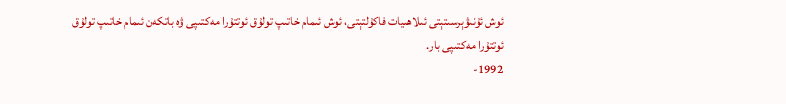ئوش ئۇنىۋېرسىتېتى ئىلاھىيات فاكۇلتېتى، ئوش ئىمام خاتىپ تولۇق ئوتتۇرا مەكتىپى ۋە باتكەن ئىمام خاتىپ تولۇق ئوتتۇرا مەكتىپى بار.
1992-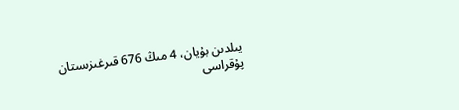يىلدىن بۇيان، 4 مىڭ 676 قىرغىزىستان پۇقراسى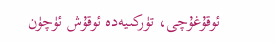ئوقۇغۇچى، تۈركىيەدە ئوقۇش ئۈچۈن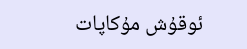ئوقۇش مۇكاپات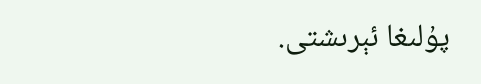پۇلىغا ئېرىشتى.